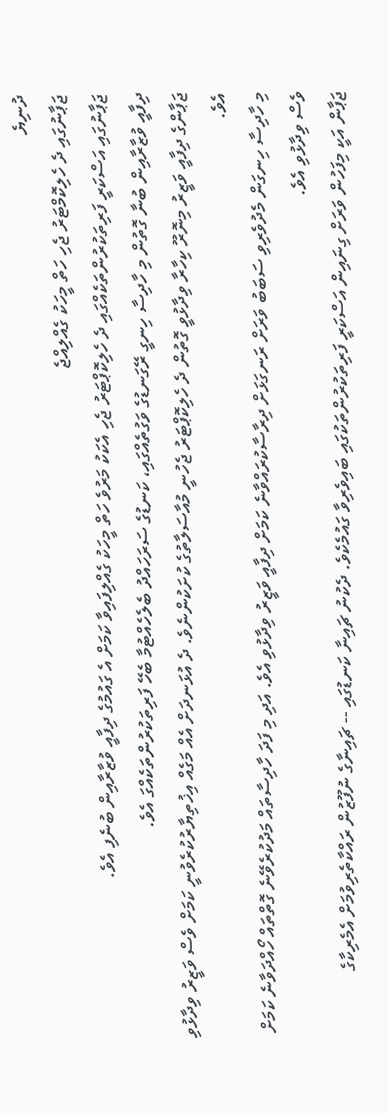ދުނިޔެ
ޖަޕާނުގައި ދެ ހެލިކޮމްޓަރު ޖެހި ހަތް މީހަކު ގެއްލިއްޖެ
ޖަޕާނުގައި އަސްކަރީ ފަރިތަކުރުންތަކެއްގައި ދެ ހެލިކޮޕްޓަރު ޖެހި އެކަކު މަރުވެ ހަތް މީހަކު ގެއްލިފައިވާ ކަމަށް އެ ގައުމުގެ ދިފާއީ ވުޒާރާއިން ބުނެފި އެވެ.
ދިފާއީ ވުޒާރާއިން ބުނާ ގޮތުން މި ހާދިސާ ހިނގީ ރޭގަނޑުގެ ވަގުތެއްގައި، ކަނޑުގެ ސަރަހައްދު ބެލެހެއްޓުމާ ބެހޭ ފަރިތަކުރުންތަކެއްގަ އެވެ.
ޖަޕާންގެ ދިފާއީ ވަޒީރު މިނޮރޫ ކިހާރާ ވިދާޅުވީ ގޮތުން ދެ ހެލިކޮޕްޓަރު ޖެހުނީ މުއާސަލާތުގެ ކުށަކުންނެވެ. ދެ އުޅަނދަށް އެއް މަގެއް އިޚުތިޔާރުކުރެވުނީ ކަމަށް ވެސް ވަޒީރު ވިދާޅުވި އެވެ.
މި ހާދިސާ ހިނގަން މެދުވެރިވި ސަބަބު ވަރަށް ރަނގަޅަށް ދިރާސާކުރައްވާނެ ކަމަށް ދިފާއީ ވަޒީރު ވިދާޅުވި އެވެ. އަދި މި ފަދަ ހާދިސާތައް މަދުކުރެވޭނެ ގޮތްތައް ހޯއްދަވާނެ ކަމަށް ވެސް ވިދާޅުވި އެވެ.
ޖަޕާން އަކީ މިފަހުން ވަރަށް ގިނައިން އަސްކަރީ ފަރިތަކުރުންތަކުގައި ބައިވެރިވާ ގައުމެކެވެ. ދެކުނު ޗައިނާ ކަނޑުގައި -- ޗައިނާގެ ނުފޫޒުން ރައްކާތެރިވުމަށް އެމެރިކާގެ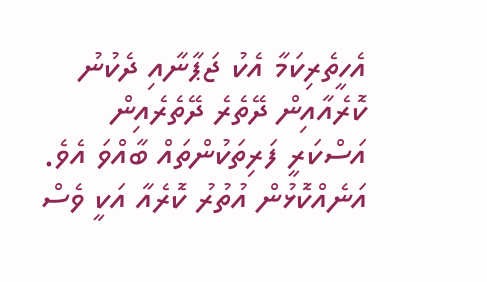އެހީތެރިކަމާ އެކު ޖަޕާނާއި ދެކުނު ކޮރެއާއިން ދޭތެރެ ދޭތެރެއިން އަސްކަރީ ފަރިތަކުންތައް ބާއްވަ އެވެ.
އަނެއްކޮޅުން އުތުރު ކޮރެއާ އަކީ ވެސް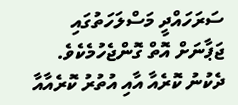ސަރަހައްދީ މަސްލަހަތުގައި ޖަޕާނަށް އޮތް ގޮންޖެހުމެކެވެ.
ދެކުނު ކޮރެއާ އާއި އުތުރު ކޮރެއާއާ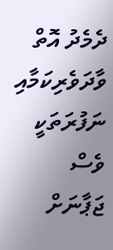ދެމެދު އޮތް ވާދަވެރިކަމާއި ނަފުރަތަކީ ވެސް ޖަޕާނަށް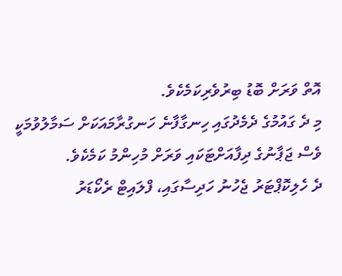އޮތް ވަރަށް ބޮޑު ބިރުވެރިކަމެކެވެ.
މި ދެ ގައުމުގެ ދެމެދުގައި ހިނގާފާނެ ހަނގުރާމައަކަށް ސަމާލުވުމަކީ ވެސް ޖަޕާނުގެ ދިފާއަށްޓަކައި ވަރަށް މުހިންމު ކަމެކެވެ.
ދެ ހެލިކޮޕްޓަރު ޖެހުނު ހަދިސާގައި، ފްލައިޓް ރެކޯޑަރު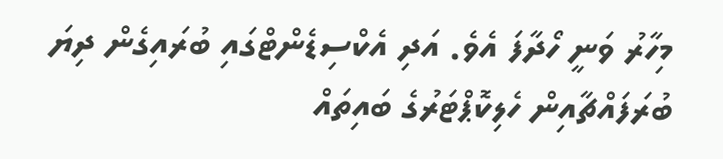މިހާރު ވަނީ ހޯދާފަ އެވެ. އަދި އެކްސިޑެންޓްގައި ބުރައިގެން ދިޔަ ބުރަފައްޗާއިން ހެލިކޮޕްޓަރުގެ ބައިތައް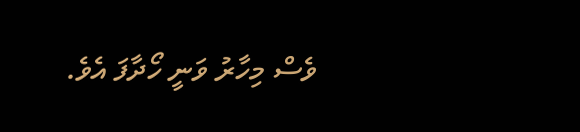ވެސް މިހާރު ވަނީ ހޯދާފަ އެވެ.